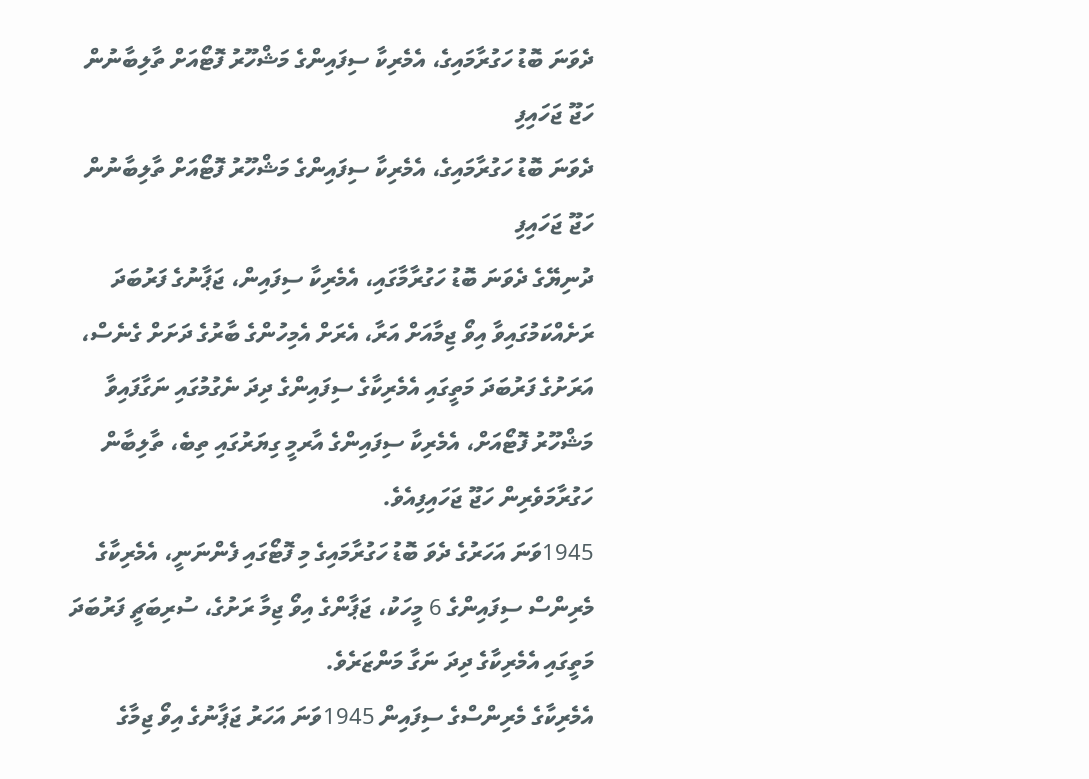ދެވަނަ ބޮޑު ހަގުރާމައިގެ، އެމެރިކާ ސިފައިންގެ މަޝްހޫރު ފޮޓޯއަށް ތާލިބާނުން ހަޖޫ ޖަހައިފި
ދެވަނަ ބޮޑު ހަގުރާމައިގެ، އެމެރިކާ ސިފައިންގެ މަޝްހޫރު ފޮޓޯއަށް ތާލިބާނުން ހަޖޫ ޖަހައިފި
ދުނިޔޭގެ ދެވަނަ ބޮޑު ހަގުރާމާގައި، އެމެރިކާ ސިފައިން، ޖަޕާނުގެ ފަރުބަދަ ރަށެއްކަމުގައިވާ އިވޯ ޖިމާއަށް އަރާ، އެރަށް އެމިހުންގެ ބާރުގެ ދަށަށް ގެނެސް، އަރަށުގެ ފަރުބަދަ މަތީގައި އެމެރިކާގެ ސިފައިންގެ ދިދަ ނެގުމުގައި ނަގާފައިވާ މަޝްހޫރު ފޮޓޯއަށް، އެމެރިކާ ސިފައިންގެ އާރމީ ގިޔަރުގައި ތިބެ، ތާލިބާން ހަގުރާމަވެރިން ހަޖޫ ޖަހައިފިއެވެ.
1945ވަނަ އަހަރުގެ ދެވަ ބޮޑު ހަގުރާމައިގެ މި ފޮޓޯގައި ފެންނަނީ، އެމެރިކާގެ މެރިންސް ސިފައިންގެ 6 މީހަކު، ޖަޕާންގެ އިވޯ ޖިމާ ރަށުގެ، ސުރިބަޗީ ފަރުބަދަ މަތީގައި އެމެރިކާގެ ދިދަ ނަގާ މަންޒަރެވެ.
އެމެރިކާގެ މެރިންސްގެ ސިފައިން 1945ވަނަ އަހަރު ޖަޕާނުގެ އިވޯ ޖިމާގެ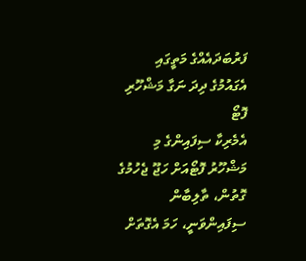ފަރުބަދައެއްގެ މަތީގައި އެގައުމުގެ ދިދަ ނަގާ މަޝްހޫރި ފޮޓޯ
އެމެރިކާ ސިފައިންގެ މި މަޝްހޫރު ފޮޓޯއަށް ހަޖޫ ޖެހުމުގެ ގޮތުން، ތާލިބާން ސިފައިންވަނީ، ހަމަ އެގޮތަށް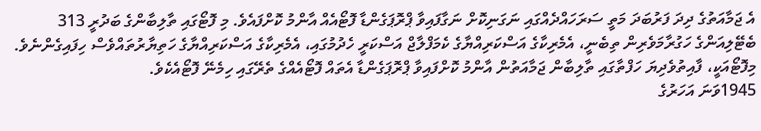އެ ޖަމާއަތުގެ ދިދަ ފަރުބަދަ މަތީ ސަރަހައްދެއްގައި ނަގަނިކޮށް ނަގާފައިވާ ޕްރޮޕަގެންޑާ ފޮޓޯއެއް އާންމު ކޮށްފައެވެ. މި ފޮޓޯގައި ތާލިބާންގެ ބަދުރީ 313 ބެޓޭލިއަންގެ ހަގުރާމަވެރިން ތިބެނީ، އެމެރިކާގެ އަސްކަރިއްޔާގެ ކެމަފްލާޖް އަސްކަރީ ހެދުމުގައި، އެމެރިކާގެ އަސްކަރިއްޔާގެ ހަތިޔާރުތައްވެސް ހިފައިގެންނެވެ.
މިފޮޓޯއަކީ، ފާއިތުވެދިޔަ ހަފްތާގައި ތާލިބާން ޖަމާއަތުން އާންމު ކޮށްފައިވާ ޕްރޮޕަގެންޑާ އެތައް ފޮޓޯއެއްގެ ތެރޭގައި ހިމެނޭ ފޮޓޯއެކެވެ.
1945ވަނަ އަހަރުގެ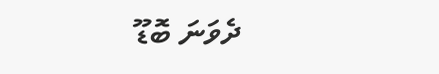ދެވަނަ ބޮޑޫ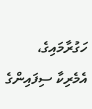ހަގުރާމައިގެ، އެމެރިކާ ސިފައިންގެ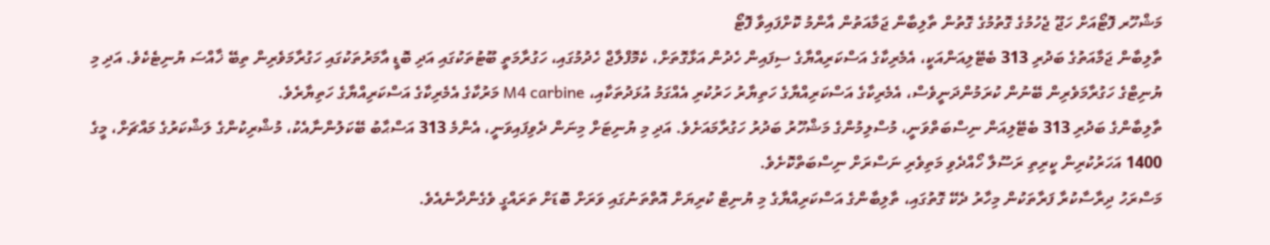މަޝްހޫރ ފޮޓޯއަށް ހަޖޫ ޖެހުމުގެ ގޮތުމުގެ ގޮތުން ތާލިބާން ޖަމާއަތުން އާންމު ކޮށްފައިވާ ފޮޓޯ
ތާލިބާން ޖަމާއަތުގެ ބަދުރި 313 ބެޓޭލިއަންއަކީ، އެމެރިކާގެ އަސްކަރިއްޔާގެ ސިފައިން ހެދުން އަޅާގޮތަށް، ކެމޮފްލާޖް ހެދުމުގައި، ހަގުރާމަތީ ބޫޓުތަކުގައި އަދި ބޮޑީ އާމަރުތަކުގައި ހަގުރާމަވެރިން ތިބޭ ޚާއްސަ ޔުނިޓެކެވެ. އަދި މި ޔުނިޓްގެ ހަގުރާމަވެރިން ބޭނުން ކުރަމުންދަނީވެސް، އެމެރިކާގެ އަސްކަރިއްޔާގެ ހަތިޔާރު ހަރުކުރި އެއްގަމު އުޅަދުތަކާއި، M4 carbine މަރުކާގެ އެމެރިކާގެ އަސްކަރިއްޔާގެ ހަތިޔާރެވެ.
ތާލިބާންގެ ބަދުރި 313 ބެޓޭލިއަން ނިސްބަތްވަނީ، މުސްލިމުންގެ މަޝްހޫރު ބަދުރު ހަގުރާމައަށެވެ. އަދި މި ޔުނިޓަށް މިނަން ދެވިފައިވަނީ، އެންމެ 313 އަސްޙާބު ބޭކަލުންނާއެކު، މުޝްރިކުންގެ ލަޝްކަރުގެ މައްޗަށް، މީގެ 1400 އަހަރުކުރިން ކީރިތި ރަސޫލާ ހޯއްދެވި މަތިވެރި ނަސްރަށް ނިސްބަތްކޮށެވެ.
މަސްރަހު ދިރާސާކުރާ ފަރާތަކުން މިހާރު ދެކޭ ގޮތުގައި، ތާލިބާންގެ އަސްކަރިއްޔާގެ މި ޔުނިޓް ކުރިޔަށް އޮތްތަނުގައި ވަރަށް ބޮޑަށް ތަރައްގީ ވެގެންދާނެއެވެ.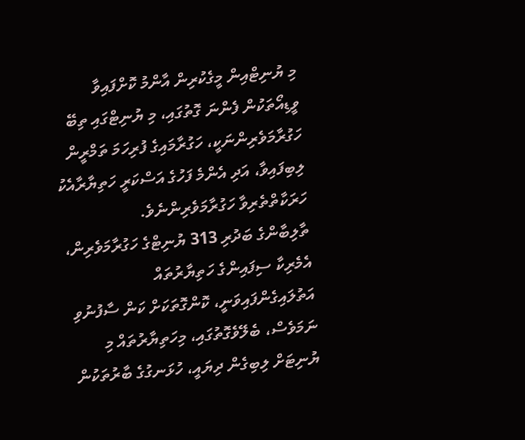މި ޔުނިޓްއިން މީގެކުރިން އާންމު ކޮށްފައިވާ ވީޑިއޯތަކުން ފެންނަ ގޮތުގައި، މި ޔުނިޓްގައި ތިބޭ ހަގުރާމަވެރިންނަކީ، ހަގުރާމައިގެ ފުރިހަމަ ތަމްރީން ލިބިފައިވާ، އަދި އެންމެ ފަހުގެ އަސްކަރީ ހަތިޔާރާއެކު ހަރަކާތްތެރިވާ ހަގުރާމަވެރިންނެވެ.
ތާލިބާންގެ ބަދުރި 313 ޔުނިޓްގެ ހަގުރާމަވެރިން، އެމެރިކާ ސިފައިންގެ ހަތިޔާރުތައް އަތުލައިގެންފައިވަނީ، ކޮންގޮތަކަށް ކަން ސާފުނުވި ނަމަވެސް، ބެލޭވެގޮތުގައި، މިހަތިޔާރުތައް މި ޔުނިޓަށް ލިބިގެން ދިޔައީ، ހުޅަނގުގެ ބާރުތަކުން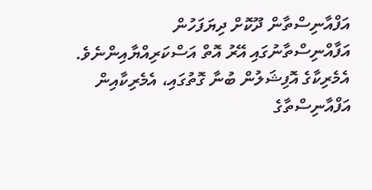އަފްއާނިސްތާން ދޫކޮށް ދިޔަފަހުން އަފާއްނިސްތާނުގައި އޭރު އޮތް އަސްކަރިއްޔާއިންނެވެ.
އެމެރިކާގެ އޮފިޝަލުން ބުނާ ގޮތުގައި، އެމެރިކާއިން އަފްއާނިސްތާގެ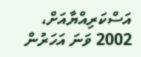އަސްކަރިއްޔާއަށް، 2002 ވަނަ އަހަރުން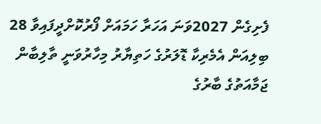ފެށިގެން 2027ވަނަ އަހަރާ ހަމައަށް ފޯރުކޮށްދީފައިވާ 28 ބިލިއަން އެމެރިކާ ޑޮލަރުގެ ހަތިޔާރު މިހާރުވަނީ ތާލިބާން ޖަމާއަތުގެ ބާރުގެ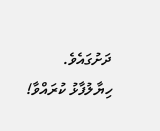ދަށުގައެވެ.
ހިޔާލުފާޅު ކުރައްވާ!